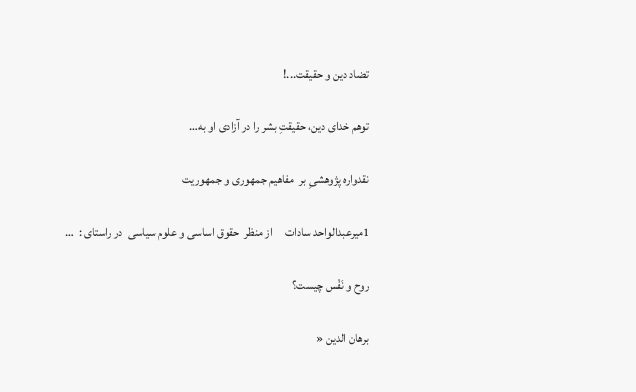تضاد دین و حقیقت...!

توهم خدای دین، حقیقتِ بشر را در آزادی او به…

نقدواره پژوهشیِ بر  مفاهیم جمهوری و جمهوریت

1میرعبدالواحد سادات     از منظر  حقوق اساسی و علوم سیاسی  در راستای :  …

روح و نَفْس چیست؟

برهان الدین «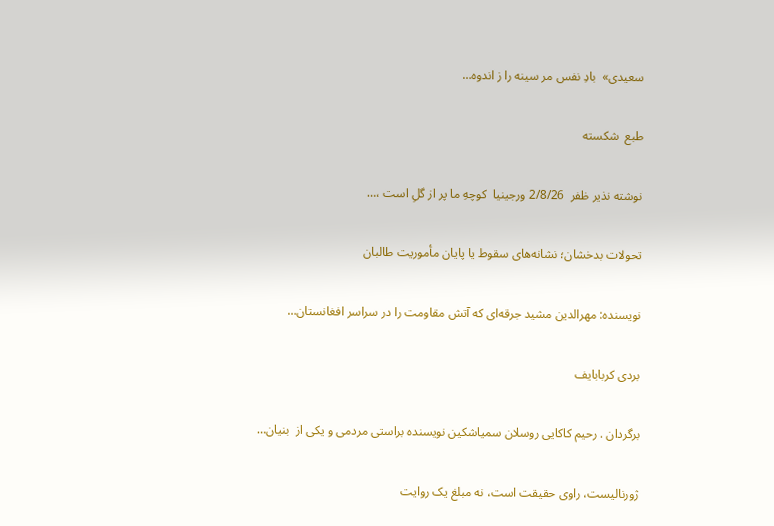سعیدی»  بادِ نفس مر سینه را ز اندوه…

طبع  شکسته

نوشته نذیر ظفر  2/8/26 ورجینیا  كوچهِ ما پر از گلِ است ،…

تحولات بدخشان؛ نشانه‌های سقوط یا پایان مأموریت طالبان

نویسنده: مهرالدین مشید جرقه‌ای که آتش مقاومت را در سراسر افغانستان…

بردی کربابایف

برگردان . رحیم کاکایی روسلان سمیاشکین نویسنده براستی مردمی و یکی از  بنیان…

ژورنالیست، راوی حقیقت است، نه مبلغ یک روایت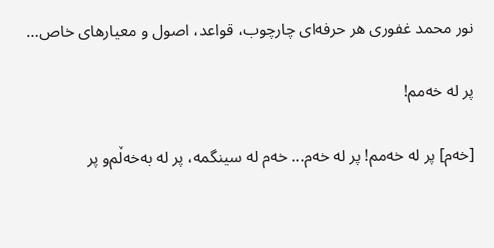نور محمد غفوری هر حرفه‌ای چارچوب، قواعد، اصول و معیارهای خاص…

پر له خەمم!

[خه‌م] پر له خەمم! پر لە خەم... خەم له سینگمە، پر لە بەخەڵم‌و پر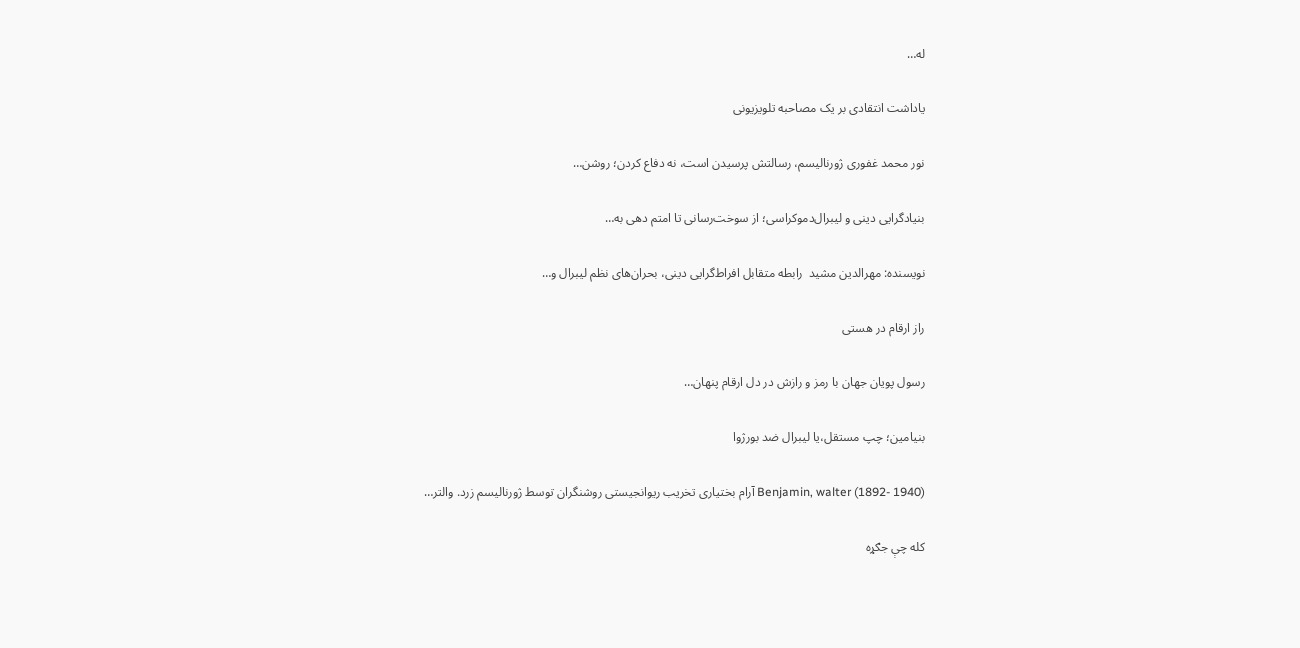لە…

یاداشت انتقادی بر یک مصاحبه تلویزیونی

نور محمد غفوری ژورنالیسم، رسالتش پرسیدن است، نه دفاع کردن؛ روشن…

بنیادگرایی دینی و لیبرال‌دموکراسی؛ از سوخت‌رسانی تا امتم دهی به…

نویسنده: مهرالدین مشید  رابطه متقابل افراط‌گرایی دینی، بحران‌های نظم لیبرال و…

راز ارقام در هستی

رسول پویان جهان با رمز و رازش در دل ارقام پنهان…

بنیامین؛ چپ مستقل،یا لیبرال ضد بورژوا

Benjamin, walter (1892- 1940) آرام بختیاری تخریب ریوانجیستی روشنگران توسط ژورنالیسم زرد. والتر…

کله چې جګړه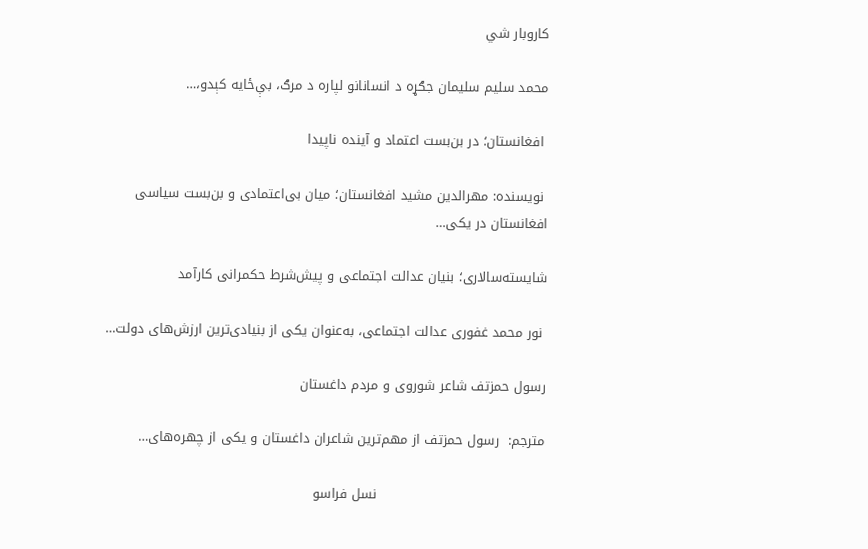کاروبار شي

محمد سليم سليمان جګړه د انسانانو لپاره د مرګ، بې‌ځایه کېدو،…

 افغانستان؛ در بن‌بست اعتماد و آینده ناپیدا

 نویسنده: مهرالدین مشید افغانستان؛ میان بی‌اعتمادی و بن‌بست سیاسی افغانستان در یکی…

شایسته‌سالاری؛ بنیان عدالت اجتماعی و پیش‌شرط حکمرانی کارآمد

 نور محمد غفوری عدالت اجتماعی، به‌عنوان یکی از بنیادی‌ترین ارزش‌های دولت…

رسول حمزتف شاعر شوروی و مردم داغستان

مترجم:  رسول حمزتف از مهم‌ترین شاعران داغستان و یکی از چهره‌های…

                                      نسل فراسو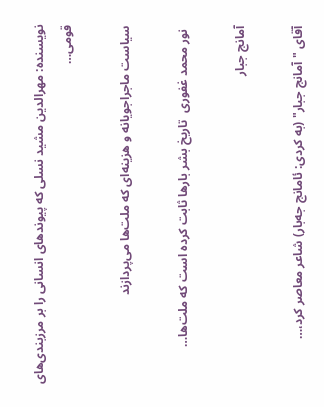نویسنده: مهرالدین مشید نسلی که پیوندهای انسانی را بر مرزبندی‌های قومی…

سیاست ماجراجویانه و هزینه‌ای که ملت‌ها می‌پردازند

 نور محمد غفوری  تاریخ بشر بارها ثابت کرده است که ملت‌ها…

آمانج جبار

آقای "آمانج جبار" (به کردی: ئامانج جەبار) شاعر معاصر کرد،…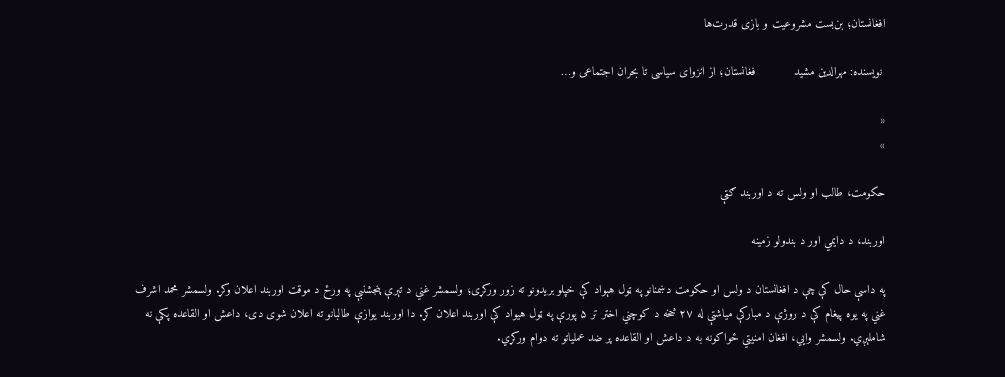افغانستان؛ بن‌بست مشروعیت و بازی قدرت‌ها

 نویسنده: مهرالدین مشید           فغانستان؛ از انزوای سیاسی تا بحران اجتماعی و…

«
»

حکومت، طالب او ولس ته د اوربند ګټې

اوربند، د دايمي اور د بندولو زمينه

په داسې حال کې چې د افغانستان د ولس او حکومت دښمنانو په ټول هېواد کې خپلو بريدونو ته زور ورکړی؛ ولسمشر غني د تېرې پنجشنبې په ورځ د موقت اوربند اعلان وکړ. ولسمشر محمد اشرف غني په یوه پیغام کې د روژې د مبارکې میاشتې له ۲۷ څخه د کوچني اختر تر ۵ پورې په ټول هیواد کې اوربند اعلان کړ. دا اوربند یوازې طالبانو ته اعلان شوی دی، داعش او القاعده پکې نه شاملېږي. ولسمشر وايي، افغان امنیتي ځواکونه به د داعش او القاعده پر ضد عملیاتو ته دوام ورکړي.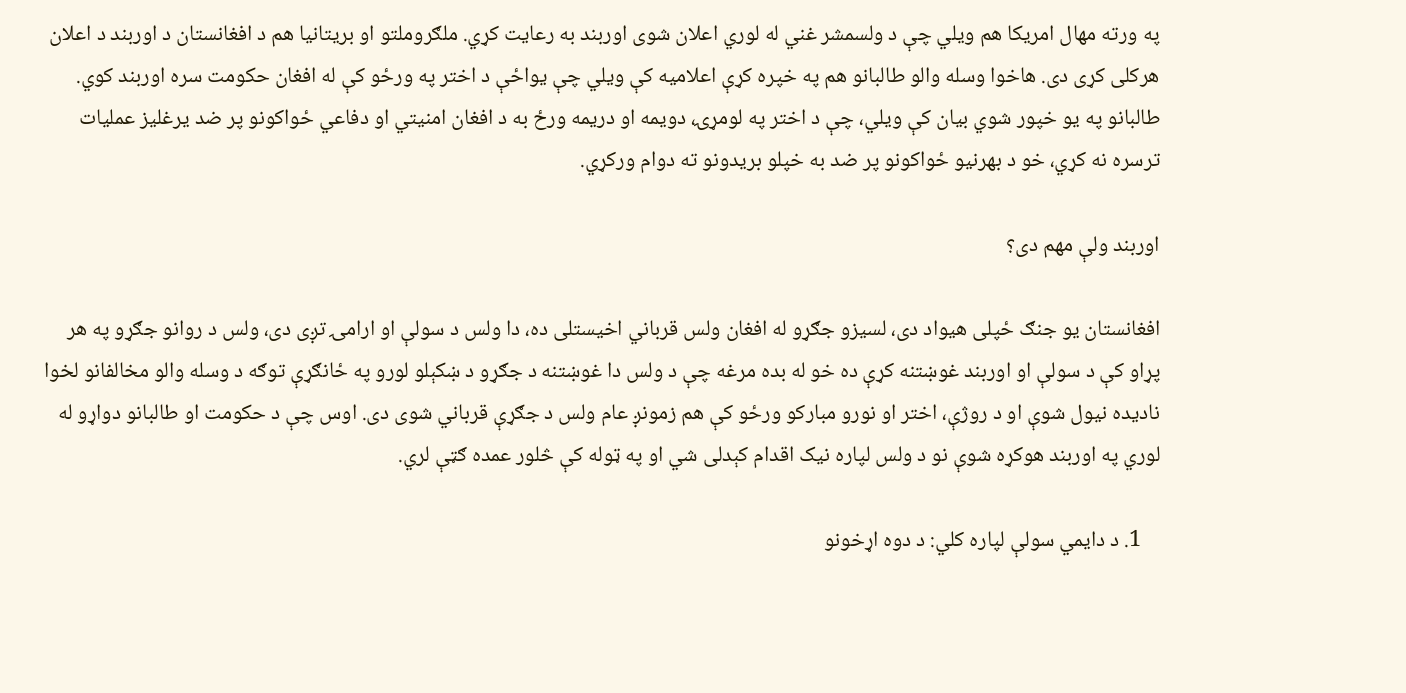په ورته مهال امريکا هم ويلي چې د ولسمشر غني له لوري اعلان شوی اوربند به رعایت کړي. ملګروملتو او بريتانيا هم د افغانستان د اوربند د اعلان هرکلی کړی دی. هاخوا وسله والو طالبانو هم په خپره کړې اعلاميه کې ويلي چې يواځې د اختر په ورځو کې له افغان حکومت سره اوربند کوي. طالبانو په یو خپور شوي بیان کې ویلي، چې د اختر په لومړۍ، دویمه او دریمه ورځ به د افغان امنیتي او دفاعي ځواکونو پر ضد یرغلیز عملیات ترسره نه کړي، خو د بهرنیو ځواکونو پر ضد به خپلو بریدونو ته دوام ورکړي.

اوربند ولې مهم دی؟

افغانستان يو جنګ ځپلی هيواد دی، لسيزو جګړو له افغان ولس قرباني اخيستلی ده، دا ولس د سولې او ارامۍ تږی دی، ولس د روانو جګړو په هر پړاو کې د سولې او اوربند غوښتنه کړې ده خو له بده مرغه چې د ولس دا غوښتنه د جګړو د ښکېلو لورو په ځانګړې توګه د وسله والو مخالفانو لخوا ناديده نيول شوې او د روژې، اختر او نورو مبارکو ورځو کې هم زمونږ عام ولس د جګړې قرباني شوی دی. اوس چې د حکومت او طالبانو دواړو له لوري په اوربند هوکړه شوې نو د ولس لپاره نيک اقدام کېدلی شي او په ټوله کې څلور عمده ګټې لري.

    1. د دايمي سولې لپاره کلي: د دوه اړخونو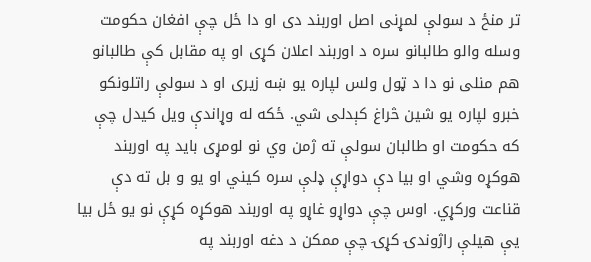تر منځ د سولې لمړنی اصل اوربند دی او دا ځل چې افغان حکومت وسله والو طالبانو سره د اوربند اعلان کړی او په مقابل کې طالبانو هم منلی نو دا د ټول ولس لپاره يو ښه زیری او د سولې راتلونکو خبرو لپاره يو شين څراغ کېدلی شي. ځکه له وړاندې ويل کيدل چې که حکومت او طالبان سولې ته ژمن وي نو لومړی بايد په اوربند هوکړه وشي او بيا دې دواړې ډلې سره کيني او يو و بل ته دې قناعت ورکړي. اوس چې دواړو غاړو په اوربند هوکړه کړې نو يو ځل بيا يې هيلې راژوندۍ کړۍ چې ممکن د دغه اوربند په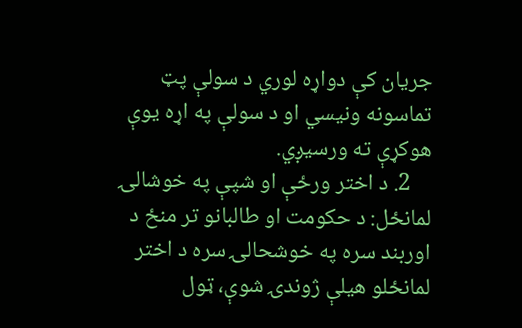جريان کې دواړه لوري د سولې پټ تماسونه ونيسي او د سولې په اړه يوې هوکړې ته ورسيږي.
    2. د اختر ورځې او شپې په خوشالۍ لمانځل: د حکومت او طالبانو تر منځ د اوربند سره په خوشحالۍ سره د اختر لمانځلو هيلې ژوندۍ شوې، ټول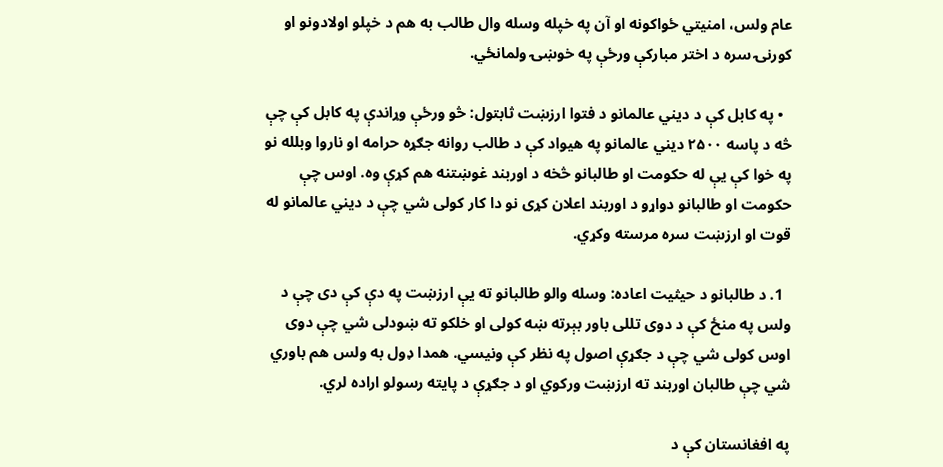عام ولس، امنيتي ځواکونه او آن په خپله وسله وال طالب به هم د خپلو اولادونو او کورنۍ سره د اختر مبارکې ورځې په خوښۍ ولمانځي.

  • په کابل کې د ديني عالمانو د فتوا ارزښت ثابتول: څو ورځې وړاندې په کابل کې چې څه د پاسه ۲۵۰۰ ديني عالمانو په هيواد کې د طالب روانه جګړه حرامه او ناروا وبلله نو په خوا کې يې له حکومت او طالبانو څخه د اوربند غوښتنه هم کړې وه. اوس چې حکومت او طالبانو دواړو د اوربند اعلان کړی نو دا کار کولی شي چې د ديني عالمانو له قوت او ارزښت سره مرسته وکړي.

  1. د طالبانو د حيثيت اعاده: وسله والو طالبانو ته يې ارزښت په دې کې دی چې د ولس په منځ کې د دوی تللی باور بېرته ښه کولی او خلکو ته ښودلی شي چې دوی اوس کولی شي چې د جګړې اصول په نظر کې ونيسي. همدا ډول به ولس هم باوري شي چې طالبان اوربند ته ارزښت ورکوي او د جګړې د پايته رسولو اراده لري.

په افغانستان کې د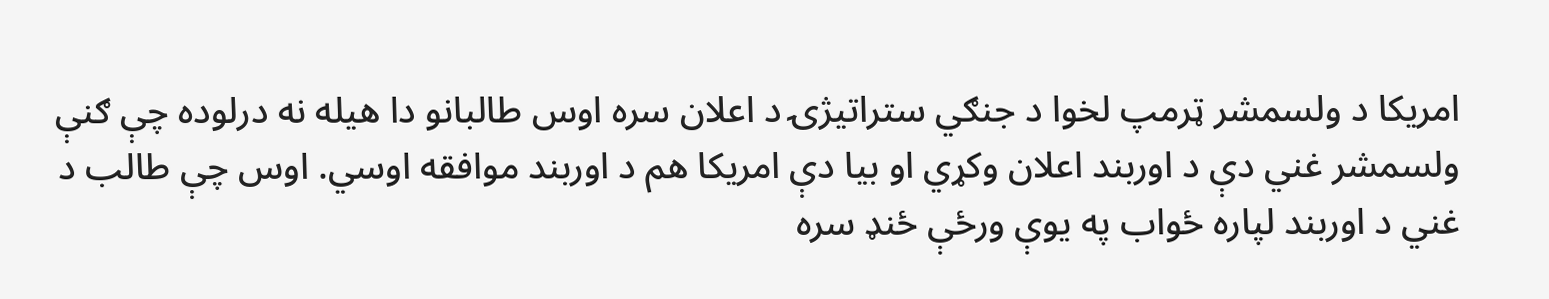امريکا د ولسمشر ټرمپ لخوا د جنګي ستراتيژۍ د اعلان سره اوس طالبانو دا هيله نه درلوده چې ګنې ولسمشر غني دې د اوربند اعلان وکړي او بيا دې امريکا هم د اوربند موافقه اوسي. اوس چې طالب د غني د اوربند لپاره ځواب په يوې ورځې ځنډ سره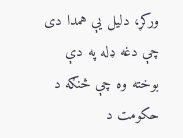ورکړ، دليل يې همدا دی چې دغه ډله په دې بوخته وه چې څنګه د حکومت د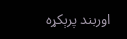اوربند پرېکړه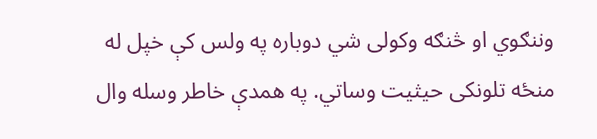وننګوي او څنګه وکولی شي دوباره په ولس کې خپل له منځه تلونکی حيثيت وساتي. په همدې خاطر وسله وال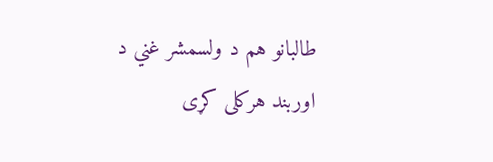طالبانو هم د ولسمشر غني د اوربند هرکلی کړی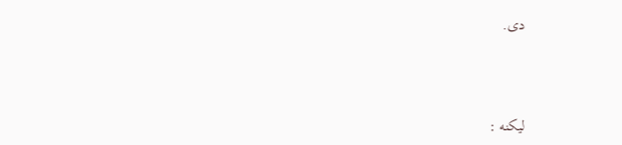دی.



لیکنه :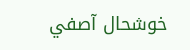خوشحال آصفي